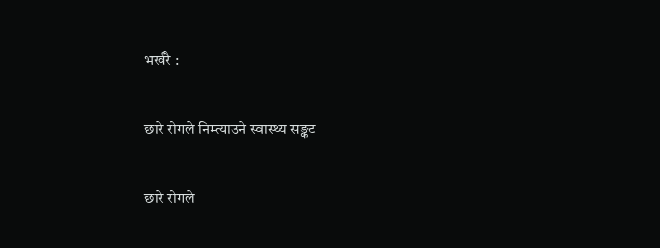भर्खरै :

छारे रोगले निम्त्याउने स्वास्थ्य सङ्कट

छारे रोगले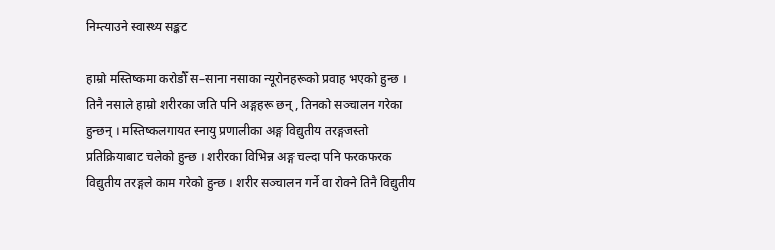निम्त्याउने स्वास्थ्य सङ्कट

हाम्रो मस्तिष्कमा करोडौँ स–साना नसाका न्यूरोनहरूको प्रवाह भएको हुन्छ । तिनै नसाले हाम्रो शरीरका जति पनि अङ्गहरू छन्, तिनको सञ्चालन गरेका हुन्छन् । मस्तिष्कलगायत स्नायु प्रणालीका अङ्ग विद्युतीय तरङ्गजस्तो प्रतिक्रियाबाट चलेको हुन्छ । शरीरका विभिन्न अङ्ग चल्दा पनि फरकफरक विद्युतीय तरङ्गले काम गरेको हुन्छ । शरीर सञ्चालन गर्ने वा रोक्ने तिनै विद्युतीय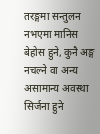तरङ्गमा सन्तुलन नभएमा मानिस बेहोस हुने, कुनै अङ्ग नचल्ने वा अन्य असामान्य अवस्था सिर्जना हुने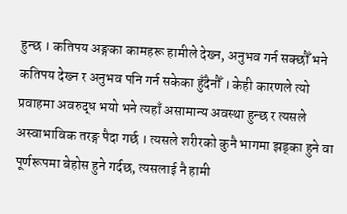हुन्छ । कतिपय अङ्गका कामहरू हामीले देख्न, अनुभव गर्न सक्छौँ भने कतिपय देख्न र अनुभव पनि गर्न सकेका हुँदैनौँ । केही कारणले त्यो प्रवाहमा अवरुद्ध भयो भने त्यहाँ असामान्य अवस्था हुन्छ र त्यसले अस्वाभाविक तरङ्ग पैदा गर्छ । त्यसले शरीरको कुनै भागमा झड्का हुने वा पूर्णरूपमा बेहोस हुने गर्दछ, त्यसलाई नै हामी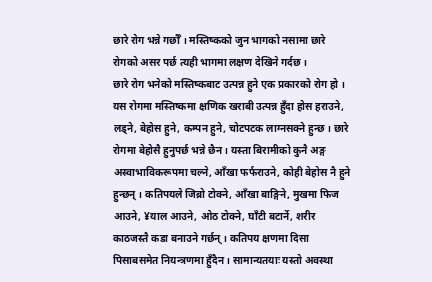छारे रोग भन्ने गर्छौँ । मस्तिष्कको जुन भागको नसामा छारे रोगको असर पर्छ त्यही भागमा लक्षण देखिने गर्दछ ।
छारे रोग भनेको मस्तिष्कबाट उत्पन्न हुने एक प्रकारको रोग हो । यस रोगमा मस्तिष्कमा क्षणिक खराबी उत्पन्न हुँदा होस हराउने, लड्ने, बेहोस हुने, कम्पन हुने, चोटपटक लाग्नसक्ने हुन्छ । छारे रोगमा बेहोसै हुनुपर्छ भन्ने छैन । यस्ता बिरामीको कुनै अङ्ग अस्वाभाविकरूपमा चल्ने, आँखा फर्फराउने, कोही बेहोस नै हुने हुन्छन् । कतिपयले जिब्रो टोक्ने, आँखा बाङ्गिने, मुखमा फिज आउने, ¥याल आउने, ओठ टोक्ने, घाँटी बटार्ने, शरीर काठजस्तै कडा बनाउने गर्छन् । कतिपय क्षणमा दिसा पिसाबसमेत नियन्त्रणमा हुँदैन । सामान्यतयाः यस्तो अवस्था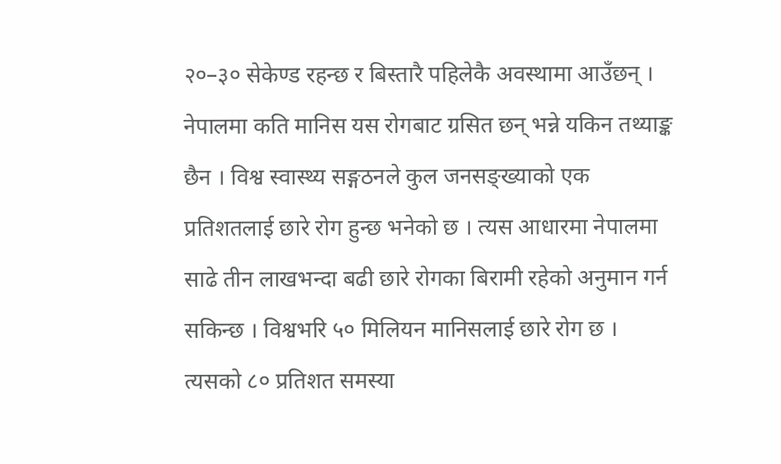२०–३० सेकेण्ड रहन्छ र बिस्तारै पहिलेकै अवस्थामा आउँछन् ।
नेपालमा कति मानिस यस रोगबाट ग्रसित छन् भन्ने यकिन तथ्याङ्क छैन । विश्व स्वास्थ्य सङ्गठनले कुल जनसङ्ख्याको एक प्रतिशतलाई छारे रोग हुन्छ भनेको छ । त्यस आधारमा नेपालमा साढे तीन लाखभन्दा बढी छारे रोगका बिरामी रहेको अनुमान गर्न सकिन्छ । विश्वभरि ५० मिलियन मानिसलाई छारे रोग छ । त्यसको ८० प्रतिशत समस्या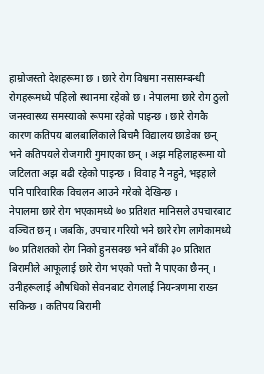हाम्रोजस्तो देशहरूमा छ । छारे रोग विश्वमा नसासम्बन्धी रोगहरूमध्ये पहिलो स्थानमा रहेको छ । नेपालमा छारे रोग ठुलो जनस्वास्थ्य समस्याको रूपमा रहेको पाइन्छ । छारे रोगकै कारण कतिपय बालबालिकाले बिचमै विद्यालय छाडेका छन् भने कतिपयले रोजगारी गुमाएका छन् । अझ महिलाहरूमा यो जटिलता अझ बढी रहेको पाइन्छ । विवाह नै नहुने, भइहाले पनि पारिवारिक विचलन आउने गरेको देखिन्छ ।
नेपालमा छारे रोग भएकामध्ये ७० प्रतिशत मानिसले उपचारबाट वञ्चित छन् । जबकि, उपचार गरियो भने छारे रोग लागेकामध्ये ७० प्रतिशतको रोग निको हुनसक्छ भने बाँकी ३० प्रतिशत बिरामीले आफूलाई छारे रोग भएको पत्तो नै पाएका छैनन् । उनीहरूलाई औषधिको सेवनबाट रोगलाई नियन्त्रणमा राख्न सकिन्छ । कतिपय बिरामी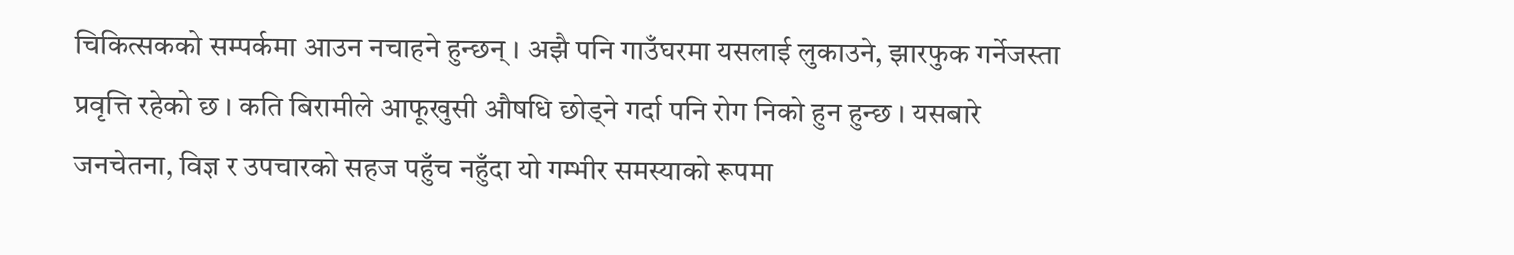चिकित्सकको सम्पर्कमा आउन नचाहने हुन्छन् । अझै पनि गाउँघरमा यसलाई लुकाउने, झारफुक गर्नेजस्ता प्रवृत्ति रहेको छ । कति बिरामीले आफूखुसी औषधि छोड्ने गर्दा पनि रोग निको हुन हुन्छ । यसबारे जनचेतना, विज्ञ र उपचारको सहज पहुँच नहुँदा यो गम्भीर समस्याको रूपमा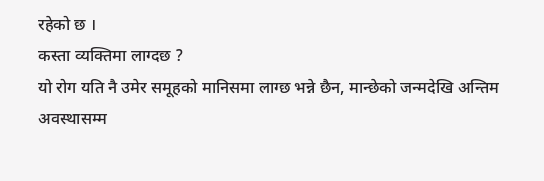रहेको छ ।
कस्ता व्यक्तिमा लाग्दछ ?
यो रोग यति नै उमेर समूहको मानिसमा लाग्छ भन्ने छैन, मान्छेको जन्मदेखि अन्तिम अवस्थासम्म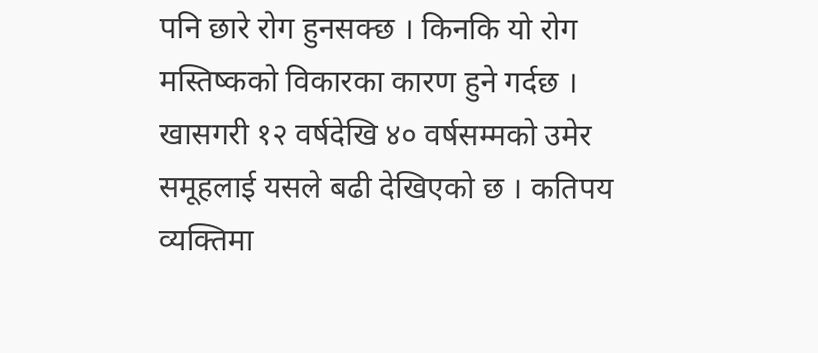पनि छारे रोग हुनसक्छ । किनकि यो रोग मस्तिष्कको विकारका कारण हुने गर्दछ । खासगरी १२ वर्षदेखि ४० वर्षसम्मको उमेर समूहलाई यसले बढी देखिएको छ । कतिपय व्यक्तिमा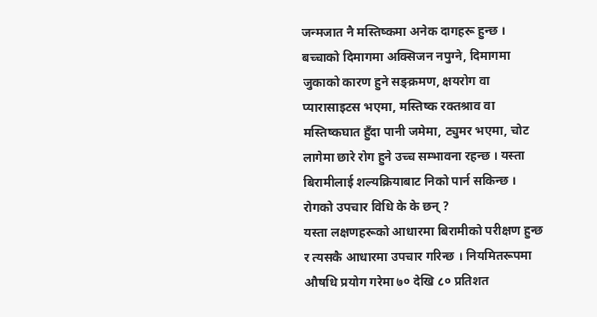जन्मजात नै मस्तिष्कमा अनेक दागहरू हुन्छ । बच्चाको दिमागमा अक्सिजन नपुग्ने, दिमागमा जुकाको कारण हुने सङ्क्रमण, क्षयरोग वा प्यारासाइटस भएमा, मस्तिष्क रक्तश्राव वा मस्तिष्कघात हुँदा पानी जमेमा, ट्युमर भएमा, चोट लागेमा छारे रोग हुने उच्च सम्भावना रहन्छ । यस्ता बिरामीलाई शल्यक्रियाबाट निको पार्न सकिन्छ ।
रोगको उपचार विधि के के छन् ?
यस्ता लक्षणहरूको आधारमा बिरामीको परीक्षण हुन्छ र त्यसकै आधारमा उपचार गरिन्छ । नियमितरूपमा औषधि प्रयोग गरेमा ७० देखि ८० प्रतिशत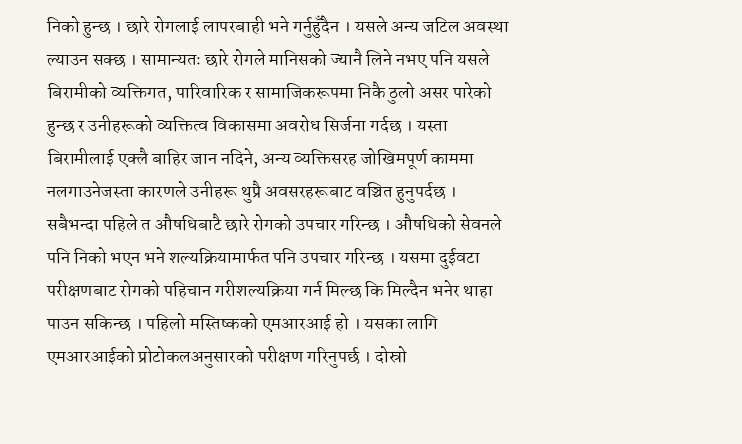निको हुन्छ । छारे रोगलाई लापरबाही भने गर्नुहुँदैन । यसले अन्य जटिल अवस्था ल्याउन सक्छ । सामान्यतः छारे रोगले मानिसको ज्यानै लिने नभए पनि यसले बिरामीको व्यक्तिगत, पारिवारिक र सामाजिकरूपमा निकै ठुलो असर पारेको हुन्छ र उनीहरूको व्यक्तित्व विकासमा अवरोध सिर्जना गर्दछ । यस्ता बिरामीलाई एक्लै बाहिर जान नदिने, अन्य व्यक्तिसरह जोखिमपूर्ण काममा नलगाउनेजस्ता कारणले उनीहरू थुप्रै अवसरहरूबाट वञ्चित हुनुपर्दछ ।
सबैभन्दा पहिले त औषधिबाटै छारे रोगको उपचार गरिन्छ । औषधिको सेवनले पनि निको भएन भने शल्यक्रियामार्फत पनि उपचार गरिन्छ । यसमा दुईवटा परीक्षणबाट रोगको पहिचान गरीशल्यक्रिया गर्न मिल्छ कि मिल्दैन भनेर थाहा पाउन सकिन्छ । पहिलो मस्तिष्कको एमआरआई हो । यसका लागि एमआरआईको प्रोटोकलअनुसारको परीक्षण गरिनुपर्छ । दोस्रो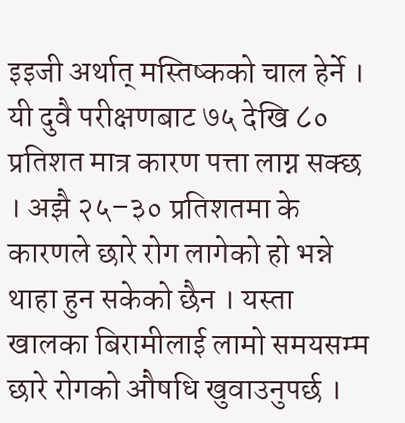इइजी अर्थात् मस्तिष्कको चाल हेर्ने । यी दुवै परीक्षणबाट ७५ देखि ८० प्रतिशत मात्र कारण पत्ता लाग्न सक्छ । अझै २५–३० प्रतिशतमा के कारणले छारे रोग लागेको हो भन्ने थाहा हुन सकेको छैन । यस्ता खालका बिरामीलाई लामो समयसम्म छारे रोगको औषधि खुवाउनुपर्छ ।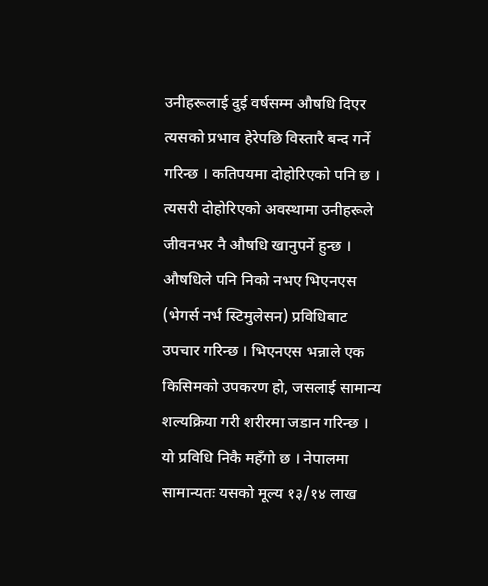उनीहरूलाई दुई वर्षसम्म औषधि दिएर त्यसको प्रभाव हेरेपछि विस्तारै बन्द गर्ने गरिन्छ । कतिपयमा दोहोरिएको पनि छ । त्यसरी दोहोरिएको अवस्थामा उनीहरूले जीवनभर नै औषधि खानुपर्ने हुन्छ ।
औषधिले पनि निको नभए भिएनएस (भेगर्स नर्भ स्टिमुलेसन) प्रविधिबाट उपचार गरिन्छ । भिएनएस भन्नाले एक किसिमको उपकरण हो, जसलाई सामान्य शल्यक्रिया गरी शरीरमा जडान गरिन्छ । यो प्रविधि निकै महँगो छ । नेपालमा सामान्यतः यसको मूल्य १३/१४ लाख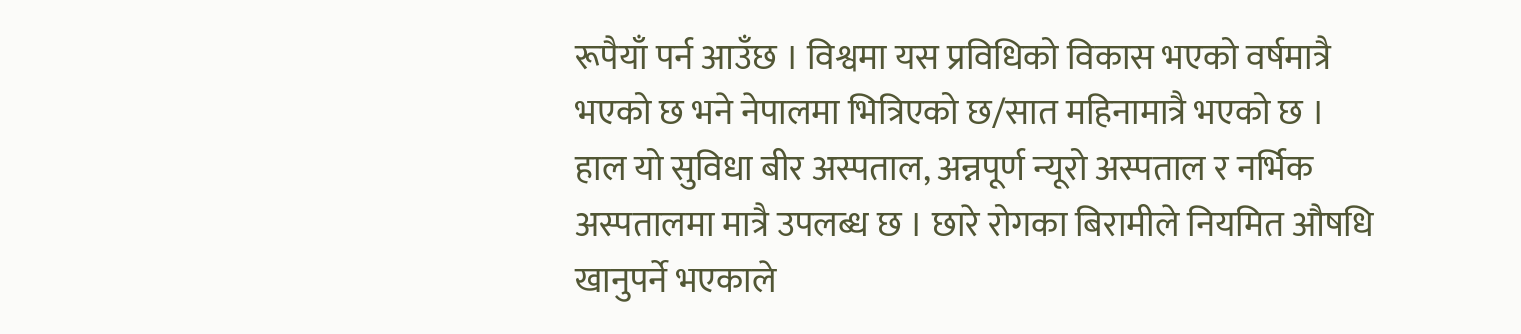रूपैयाँ पर्न आउँछ । विश्वमा यस प्रविधिको विकास भएको वर्षमात्रै भएको छ भने नेपालमा भित्रिएको छ/सात महिनामात्रै भएको छ । हाल यो सुविधा बीर अस्पताल, अन्नपूर्ण न्यूरो अस्पताल र नर्भिक अस्पतालमा मात्रै उपलब्ध छ । छारे रोगका बिरामीले नियमित औषधि खानुपर्ने भएकाले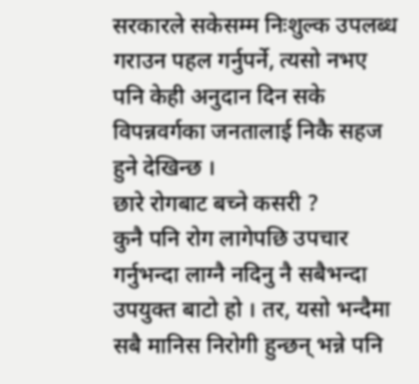सरकारले सकेसम्म निःशुल्क उपलब्ध गराउन पहल गर्नुपर्ने, त्यसो नभए पनि केही अनुदान दिन सके विपन्नवर्गका जनतालाई निकै सहज हुने देखिन्छ ।
छारे रोगबाट बच्ने कसरी ?
कुनै पनि रोग लागेपछि उपचार गर्नुभन्दा लाग्नै नदिनु नै सबैभन्दा उपयुक्त बाटो हो । तर, यसो भन्दैमा सबै मानिस निरोगी हुन्छन् भन्ने पनि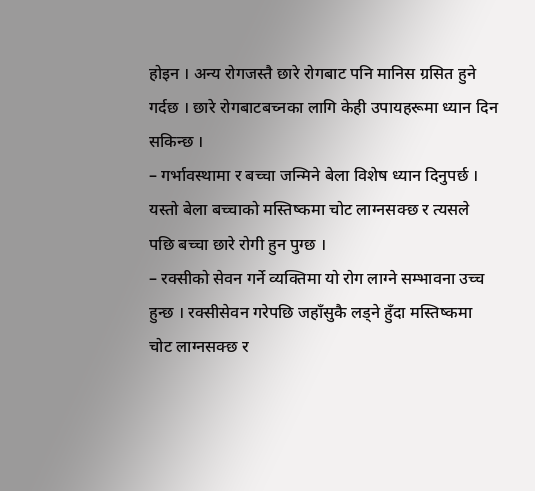होइन । अन्य रोगजस्तै छारे रोगबाट पनि मानिस ग्रसित हुने गर्दछ । छारे रोगबाटबच्नका लागि केही उपायहरूमा ध्यान दिन सकिन्छ ।
– गर्भावस्थामा र बच्चा जन्मिने बेला विशेष ध्यान दिनुपर्छ । यस्तो बेला बच्चाको मस्तिष्कमा चोट लाग्नसक्छ र त्यसले पछि बच्चा छारे रोगी हुन पुग्छ ।
– रक्सीको सेवन गर्ने व्यक्तिमा यो रोग लाग्ने सम्भावना उच्च हुन्छ । रक्सीसेवन गरेपछि जहाँसुकै लड्ने हुँदा मस्तिष्कमा चोट लाग्नसक्छ र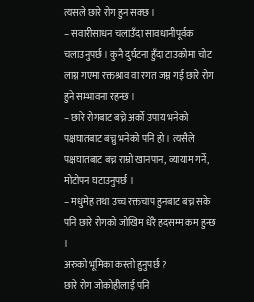त्यसले छारे रोग हुन सक्छ ।
– सवारीसाधन चलाउँदा सावधानीपूर्वक चलाउनुपर्छ । कुनै दुर्घटना हुँदा टाउकोमा चोट लाग्न गएमा रक्तश्राव वा रगत जम्न गई छारे रोग हुने सम्भावना रहन्छ ।
– छारे रोगबाट बच्ने अर्को उपाय भनेको पक्षघातबाट बच्नु भनेको पनि हो । त्यसैले पक्षघातबाट बच्न राम्रो खानपान, व्यायाम गर्ने, मोटोपन घटाउनुपर्छ ।
– मधुमेह तथा उच्च रक्तचाप हुनबाट बच्न सके पनि छारे रोगको जोखिम धेरै हदसम्म कम हुन्छ ।
अरुको भूमिका कस्तो हुनुपर्छ ?
छारे रोग जोकोहीलाई पनि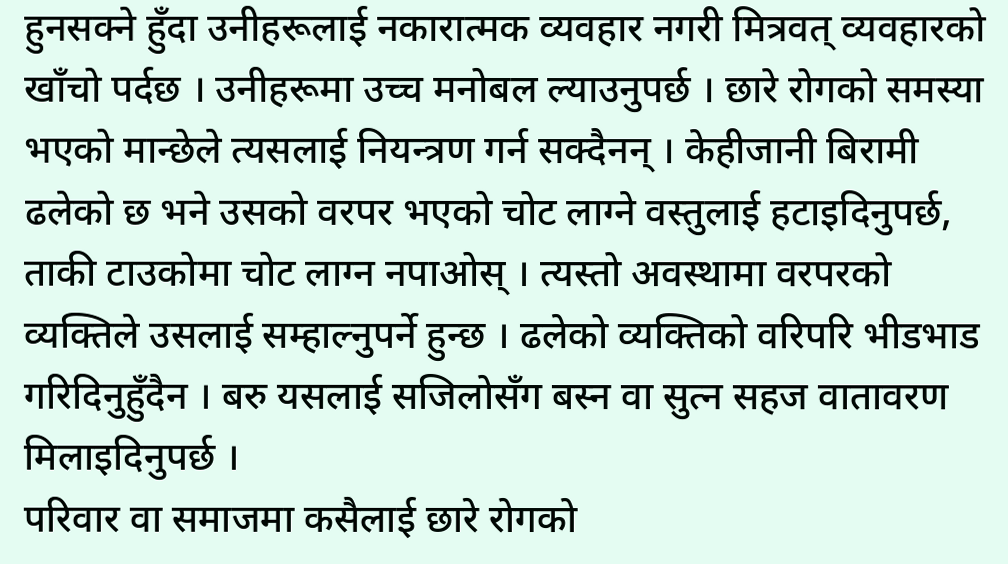हुनसक्ने हुँदा उनीहरूलाई नकारात्मक व्यवहार नगरी मित्रवत् व्यवहारको खाँचो पर्दछ । उनीहरूमा उच्च मनोबल ल्याउनुपर्छ । छारे रोगको समस्या भएको मान्छेले त्यसलाई नियन्त्रण गर्न सक्दैनन् । केहीजानी बिरामी ढलेको छ भने उसको वरपर भएको चोट लाग्ने वस्तुलाई हटाइदिनुपर्छ, ताकी टाउकोमा चोट लाग्न नपाओस् । त्यस्तो अवस्थामा वरपरको व्यक्तिले उसलाई सम्हाल्नुपर्ने हुन्छ । ढलेको व्यक्तिको वरिपरि भीडभाड गरिदिनुहुँदैन । बरु यसलाई सजिलोसँग बस्न वा सुत्न सहज वातावरण मिलाइदिनुपर्छ ।
परिवार वा समाजमा कसैलाई छारे रोगको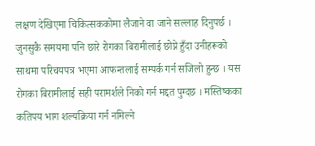लक्षण देखिएमा चिकित्सककोमा लैजाने वा जाने सल्लाह दिनुपर्छ । जुनसुकै समयमा पनि छारे रोगका बिरामीलाई छोप्ने हुँदा उनीहरूको साथमा परिचयपत्र भएमा आफन्तलाई सम्पर्क गर्न सजिलो हुन्छ । यस रोगका बिरामीलाई सही परामर्शले निको गर्न मद्दत पुग्दछ । मस्तिष्कका कतिपय भाग शल्यक्रिया गर्न नमिल्ने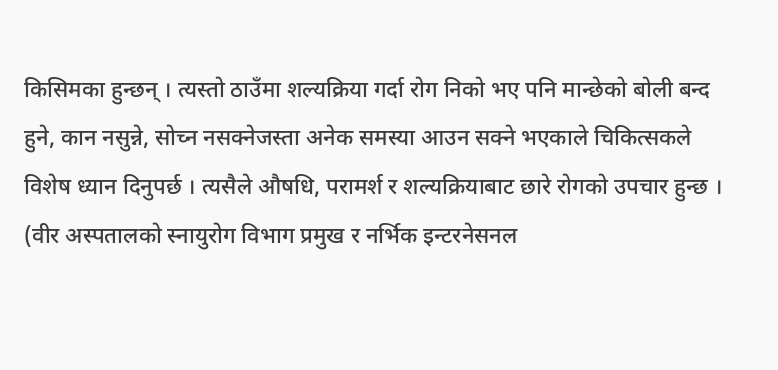किसिमका हुन्छन् । त्यस्तो ठाउँमा शल्यक्रिया गर्दा रोग निको भए पनि मान्छेको बोली बन्द हुने, कान नसुन्ने, सोच्न नसक्नेजस्ता अनेक समस्या आउन सक्ने भएकाले चिकित्सकले विशेष ध्यान दिनुपर्छ । त्यसैले औषधि, परामर्श र शल्यक्रियाबाट छारे रोगको उपचार हुन्छ ।
(वीर अस्पतालको स्नायुरोग विभाग प्रमुख र नर्भिक इन्टरनेसनल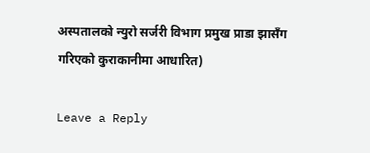अस्पतालको न्युरो सर्जरी विभाग प्रमुख प्राडा झासँग गरिएको कुराकानीमा आधारित)

Leave a Reply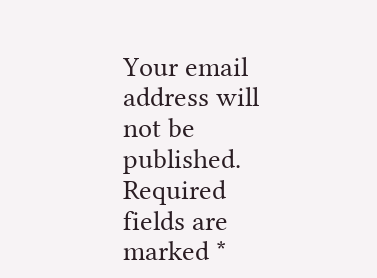Your email address will not be published. Required fields are marked *